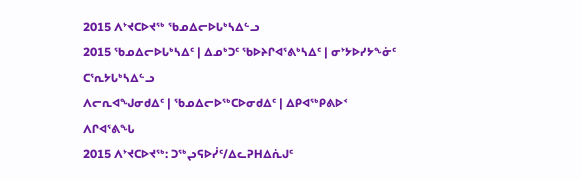2015 ᐱᔾᔪᑕᐅᔪᖅ ᖃᓄᐃᓕᐅᒐᒃᓴᐃᓪᓗ
2015 ᖃᓄᐃᓕᐅᒐᒃᓴᐃᑦ | ᐃᓄᒃᑐᑦ ᖃᐅᔨᒋᐊᕐᕕᒃᓴᐃᑦ | ᓂᔾᔭᐅᓯᔭᖕᓃᑦ ᑕᕐᕆᔭᒐᒃᓴᐃᓪᓗ
ᐱᓕᕆᐊᖑᓂᑯᐃᑦ | ᖃᓄᐃᓕᐅᖅᑕᐅᓂᑯᐃᑦ | ᐃᑭᐊᖅᑭᕕᐅᑉ ᐱᒋᐊᕐᕕᖓ
2015 ᐱᔾᔪᑕᐅᔪᖅ: ᑐᖅᖢᕋᐅᓰᑦ/ᐃᓚᕈᕼᐃᕇᒍᑦ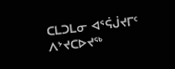ᑕᒪᑐᒪᓂ ᐊᕐᕌᒎᔪᒥᑦ ᐱᔾᔪᑕᐅᔪᖅ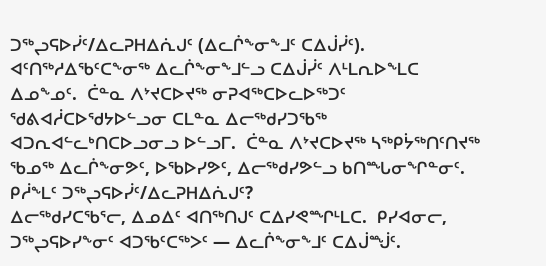ᑐᖅᖢᕋᐅᓰᑦ/ᐃᓚᕈᕼᐃᕇᒍᑦ (ᐃᓚᒌᖕᓂᖕᒧᑦ ᑕᐃᒎᓰᑦ).  ᐊᑦᑎᖅᓱᐃᖃᑦᑕᖕᓂᖅ ᐃᓚᒌᖕᓂᖕᒧᓪᓗ ᑕᐃᒎᓰᑦ ᐱᒻᒪᕆᐅᖕᒪᑕ ᐃᓄᖕᓄᑦ.  ᑖᓐᓇ ᐱᔾᔪᑕᐅᔪᖅ ᓂᕈᐊᖅᑕᐅᓚᐅᖅᑐᑦ ᖁᕕᐊᓲᑕᐅᖁᔭᐅᓪᓗᓂ ᑕᒪᓐᓇ ᐃᓕᖅᑯᓯᑐᖃᖅ ᐊᑐᕆᐊᓪᓚᒃᑎᑕᐅᓗᓂᓗ ᐅᓪᓗᒥ.  ᑖᓐᓇ ᐱᔾᔪᑕᐅᔪᖅ ᓴᖅᑭᔮᖅᑎᑦᑎᔪᖅ ᖃᓄᖅ ᐃᓚᒌᖕᓂᕗᑦ, ᐅᖃᐅᓯᕗᑦ, ᐃᓕᖅᑯᓯᕗᓪᓗ ᑲᑎᙵᓂᖏᓐᓂᑦ.
ᑭᓲᖕᒪᑦ ᑐᖅᖢᕋᐅᓰᑦ/ᐃᓚᕈᕼᐃᕇᒍᑦ?
ᐃᓕᖅᑯᓯᑕᖃᕐᓕ, ᐃᓄᐃᑦ ᐊᑎᖅᑎᒍᑦ ᑕᐃᓯᕙᙱᒻᒪᑕ.  ᑭᓯᐊᓂᓕ, ᑐᖅᖢᕋᐅᓯᖕᓂᑦ ᐊᑐᖃᑦᑕᖅᐳᑦ — ᐃᓚᒌᖕᓂᖕᒧᑦ ᑕᐃᒎᙴᑦ.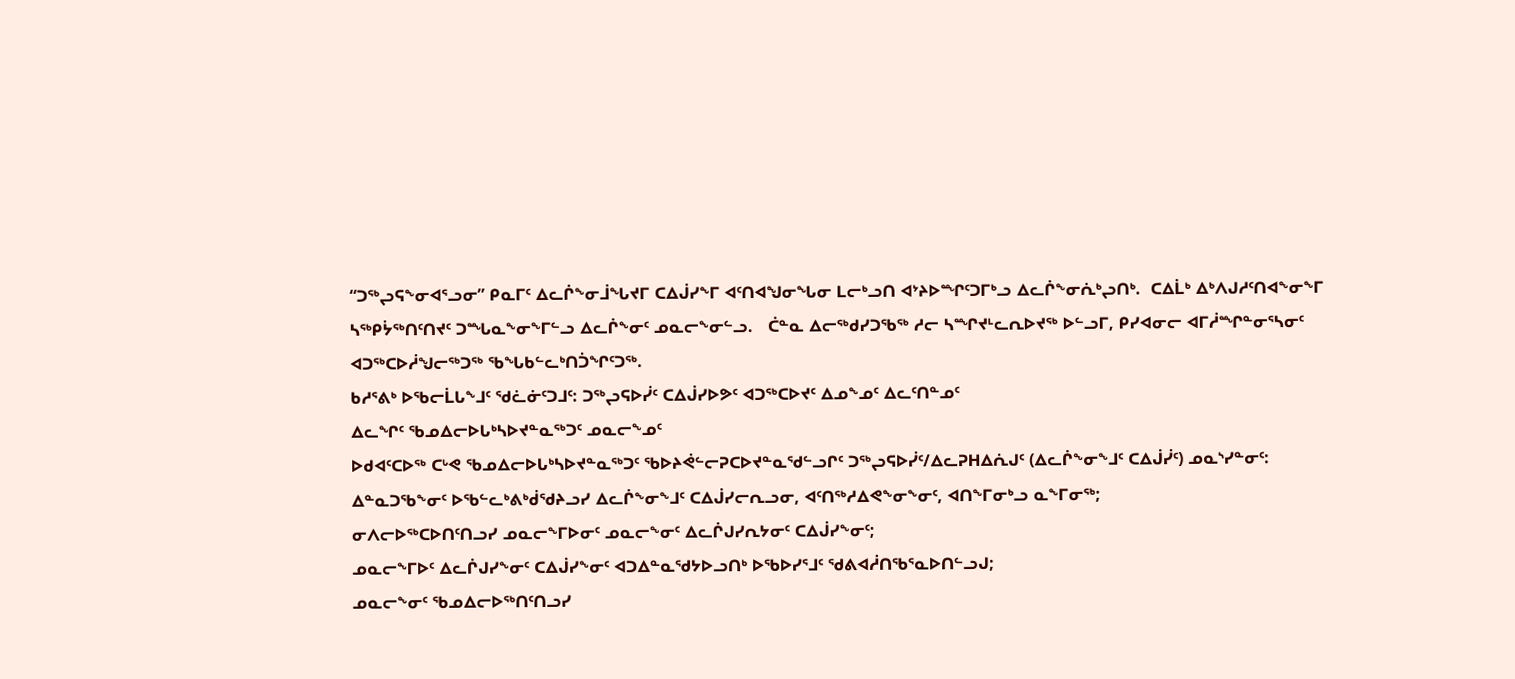“ᑐᖅᖢᕋᖕᓂᐊᕐᓗᓂ” ᑭᓇᒥᑦ ᐃᓚᒌᖕᓂᒨᖓᔪᒥ ᑕᐃᒎᓯᖕᒥ ᐊᑦᑎᐊᖑᓂᖓᓂ ᒪᓕᒃᓗᑎ ᐊᔾᔨᐅᙱᑦᑐᒥᒃᓗ ᐃᓚᒌᖕᓂᕇᒃᖢᑎᒃ.  ᑕᐃᒫᒃ ᐃᒃᐱᒍᓱᑦᑎᐊᖕᓂᖕᒥ ᓴᖅᑭᔮᖅᑎᑦᑎᔪᑦ ᑐᙵᓇᖕᓂᖕᒥᓪᓗ ᐃᓚᒌᖕᓂᑦ ᓄᓇᓕᖕᓂᓪᓗ.   ᑖᓐᓇ ᐃᓕᖅᑯᓯᑐᖃᖅ ᓱᓕ ᓴᙱᔪᒻᓚᕆᐅᔪᖅ ᐅᓪᓗᒥ, ᑭᓯᐊᓂᓕ ᐊᒥᓲᙱᓐᓂᕐᓴᓂᑦ ᐊᑐᖅᑕᐅᓲᖑᓕᖅᑐᖅ ᖃᖓᑲᓪᓚᒃᑎᑑᖏᑦᑐᖅ.
ᑲᓱᕐᕕᒃ ᐅᖃᓕᒫᒐᖕᒧᑦ ᖁᓛᓃᑦᑐᒧᑦ: ᑐᖅᖢᕋᐅᓰᑦ ᑕᐃᒎᓯᐅᕗᑦ ᐊᑐᖅᑕᐅᔪᑦ ᐃᓄᖕᓄᑦ ᐃᓚᑦᑎᓐᓄᑦ
ᐃᓚᖏᑦ ᖃᓄᐃᓕᐅᒐᒃᓴᐅᔪᓐᓇᖅᑐᑦ ᓄᓇᓕᖕᓄᑦ
ᐅᑯᐊᑦᑕᐅᖅ ᑕᒡᕙ ᖃᓄᐃᓕᐅᒐᒃᓴᐅᔪᓐᓇᖅᑐᑦ ᖃᐅᔨᕚᓪᓕᕈᑕᐅᔪᓐᓇᖁᓪᓗᒋᑦ ᑐᖅᖢᕋᐅᓰᑦ/ᐃᓚᕈᕼᐃᕇᒍᑦ (ᐃᓚᒌᖕᓂᖕᒧᑦ ᑕᐃᒎᓰᑦ) ᓄᓇᔅᓯᓐᓂᑦ:
ᐃᓐᓇᑐᖃᖕᓂᑦ ᐅᖃᓪᓚᒃᕕᒃᑰᖁᔨᓗᓯ ᐃᓚᒌᖕᓂᖕᒧᑦ ᑕᐃᒎᓯᓕᕆᓗᓂ, ᐊᑦᑎᖅᓱᐃᕙᖕᓂᖕᓂᑦ, ᐊᑎᖕᒥᓂᒃᓗ ᓇᖕᒥᓂᖅ;
ᓂᐱᓕᐅᖅᑕᐅᑎᑦᑎᓗᓯ ᓄᓇᓕᖕᒥᐅᓂᑦ ᓄᓇᓕᖕᓂᑦ ᐃᓚᒌᒍᓯᕆᔭᓂᑦ ᑕᐃᒎᓯᖕᓂᑦ;
ᓄᓇᓕᖕᒥᐅᑦ ᐃᓚᒌᒍᓯᖕᓂᑦ ᑕᐃᒎᓯᖕᓂᑦ ᐊᑐᐃᓐᓇᖁᔭᐅᓗᑎᒃ ᐅᖃᐅᓯᕐᒧᑦ ᖁᕕᐊᓲᑎᖃᕐᓇᐅᑎᓪᓗᒍ;
ᓄᓇᓕᖕᓂᑦ ᖃᓄᐃᓕᐅᖅᑎᑦᑎᓗᓯ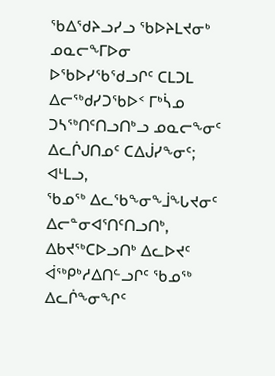ᖃᐃᖁᔨᓗᓯᓗ ᖃᐅᔨᒪᔪᓂᒃ ᓄᓇᓕᖕᒥᐅᓂ ᐅᖃᐅᓯᖃᖁᓗᒋᑦ ᑕᒪᑐᒪ ᐃᓕᖅᑯᓯᑐᖃᐅᑉ ᒥᒃᓵᓄ ᑐᓴᖅᑎᑦᑎᓗᑎᒃᓗ ᓄᓇᓕᖕᓂᑦ ᐃᓚᒌᒍᑎᓄᑦ ᑕᐃᒎᓯᖕᓂᑦ; ᐊᒻᒪᓗ,
ᖃᓄᖅ ᐃᓚᖃᖕᓂᖕᒨᖓᔪᓂᑦ ᐃᓕᓐᓂᐊᕐᑎᑦᑎᓗᑎᒃ, ᐃᑲᔪᖅᑕᐅᓗᑎᒃ ᐃᓚᐅᔪᑦ ᐋᖅᑭᒃᓱᐃᑎᓪᓗᒋᑦ ᖃᓄᖅ ᐃᓚᒌᖕᓂᖏᑦ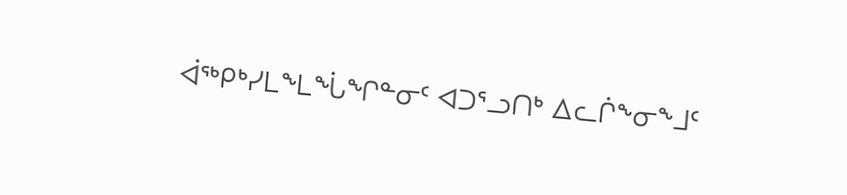ᐋᖅᑭᒃᓯᒪᖕᒪᖔᖏᓐᓂᑦ ᐊᑐᕐᓗᑎᒃ ᐃᓚᒌᖕᓂᖕᒧᑦ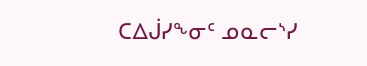ᑕᐃᒎᓯᖕᓂᑦ ᓄᓇᓕᔅᓯ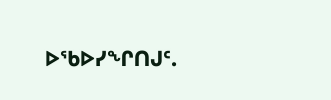ᐅᖃᐅᓯᖏᑎᒍᑦ.